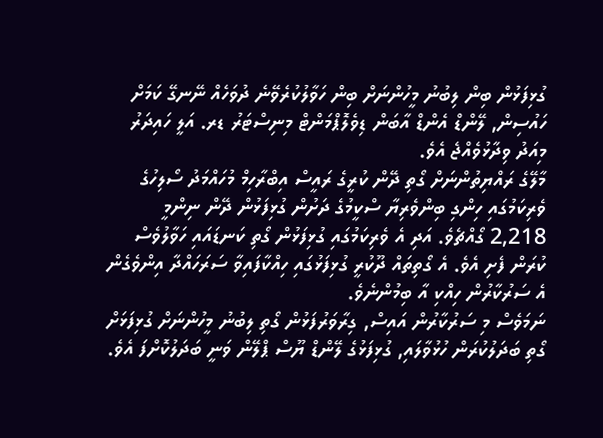ގުޅިފަޅުން ބިން ލިބުނު މީހުންނަށް ބިން ހަވާލުކުރެވޭނެ ދުވަހެއް ނޭނގޭ ކަމަށް ހައުސިން, ލޭންޑް އެންޑް އާބަން ޑިވެލޮޕްމަންޓް މިނިސްޓަރު ޑރ. އަލީ ހައިދަރު މިއަދު ވިދާޅުވެއްޖެ އެވެ.
މާލޭގެ ރައްޔިތުންނަށް ގޯތި ދޭން ކުރީގެ ރައީސް އިބްރާހިމް މުހައްމަދު ސޯލިހުގެ ވެރިކަމުގައި ހިންގި ބިންވެރިޔާ ސްކީމުގެ ދަށުން ގުޅިފަޅުން ދޭން ނިންމީ 2,218 ގޯއްޗެވެ. އަދި އެ ވެރިކަމުގައި ގުޅިފަޅުން ގޯތި ކަނޑައައި ހަވާލުވެސް ކުރަން ފެށި އެވެ. އެ ގޯތިތައް ދޫކުރީ ގުޅިފަޅުގައި ހިއްކާފައިވާ ސަރަހައްދާ އިންވެގެން އެ ސަރުކާރުން ހިއްކި އާ ބިމުންނެވެ.
ނަމަވެސް މި ސަރުކާރުން އައިސް, ގިރާވަރުފަޅުން ގޯތި ލިބުނު މީހުންނަށް ގުޅިފަޅަށް ގޯތި ބަދަލުކުރަން ހުޅުވާލައި, ގުޅިފަޅުގެ ލޭންޑް ޔޫސް ޕްލޭން ވަނީ ބަދަލުކޮށްފަ އެވެ.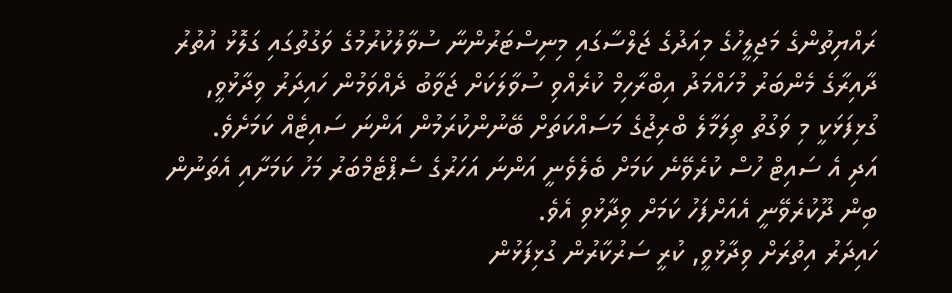ރައްޔިތުންގެ މަޖިލީހުގެ މިއަދުގެ ޖަލްސާގައި މިނިސްޓަރުންނާ ސުވާލުކުރުމުގެ ވަގުތުގައި ގަލޮޅު އުތުރު ދާއިރާގެ މެންބަރު މުހައްމަދު އިބްރާހިމް ކުރެއްވި ސުވާލަކަށް ޖަވާބު ދެއްވަމުން ހައިދަރު ވިދާޅުވީ, ގުޅިފަޅަކީ މި ވަގުތު ތިލަމާލެ ބްރިޖުގެ މަސައްކަތަށް ބޭނުންކުރަމުން އަންނަ ސައިޓެއް ކަމަށެވެ.
އަދި އެ ސައިޓް ހުސް ކުރެވޭނެ ކަމަށް ބެލެވެނީ އަންނަ އަހަރުގެ ސެޕްޓެމްބަރު މަހު ކަމަށާއި އެތަނުން ބިން ދޫކުރެވޭނީ އެއަށްފަހު ކަމަށް ވިދާޅުވި އެވެ.
ހައިދަރު އިތުރަށް ވިދާޅުވީ, ކުރީ ސަރުކާރުން ގުޅިފަޅުން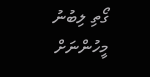ގޯތި ލިބުނު މީހުންނަށް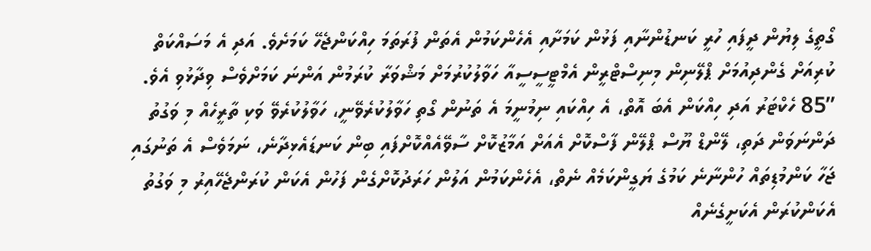ގޯތީގެ ލިޔުން ދީފައި ހުރީ ކަނޑުންނާއި ފަޅުން ކަމަށާއި އެހެންކަމުން އެތަން ފުރަތަމަ ހިއްކަންޖެހޭ ކަމަށެވެ. އަދި އެ މަސައްކަތް ކުރިއަށް ގެންދިއުމަށް ޕްލޭނިން މިނިސްޓްރީން އެމްޓީސީސީއާ ހަވާލުކުރުމަށް މަޝްވަރާ ކުރަމުން އަންނަ ކަމަށްވެސް ވިދާޅުވި އެވެ.
”85 ހެކްޓަރު އަދި ހިއްކަން އެބަ އޮތް، އެ ހިއްކައި ނިމުނީމަ އެ ތަނުން ގޯތި ހަވާލުކުރެވޭނީ، ހަވާލުކުރެވޭ ވަކި ތާރީހެއް މި ވަގުތު ދަންނަވަން ދަތި، ލޭންޑް ޔޫސް ޕްލޭން ފާސްކޮށް އެއަށް އަމާޒުކޮށް ސާވޭއެއްކޮށްފައި ބިން ކަނޑައެޅިދާނެ، ނަމަވެސް އެ ތަނުގައި ޖަހާ ކަންމުޑިތައް ހުންނާނެ ކަމުގެ ޔަގީންކަމެއް ނެތް، އެހެންކަމުން އަލުން ހަރަދުކޮށްގެން ފަހުން އެކަން ކުރަންޖެހޭއިރު މި ވަގުތު އެކަންކުރަން އެކަށީގެނެއް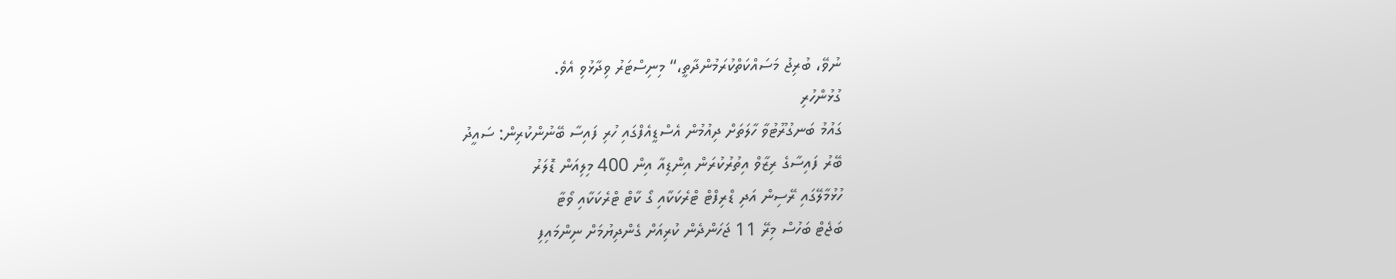ނުވޭ، ބުރިޖު މަސައްކަތްކުރަމުންދާތީ،“ މިނިސްޓަރު ވިދާޅުވި އެވެ.
ގުޅުންހުރި
ގައުމު ބަނގުރޫޓުވާ ހާލަތަށް ދިއުމުން އެސްޑީއެފްގައި ހުރި ފައިސާ ބޭނުންކުރިން: ސައީދު
ބޭރު ފައިސާގެ ރިޒާވް އިތުރުކުރަން އިންޑިއާ އިން 400 މިލިއަން ޑޮލަރު
ހުޅުމާލޭގައި ރޭސިން އަދި ޑްރިފްޓް ޓްރެކަކާއި ގޯ ކާޓް ޓްރެކަކާއި ވޯޓާ
ބަޖެޓް ބަހުސް މިރޭ 11 ޖަހަންދެން ކުރިއަށް ގެންދިޔުމަށް ނިންމައިފި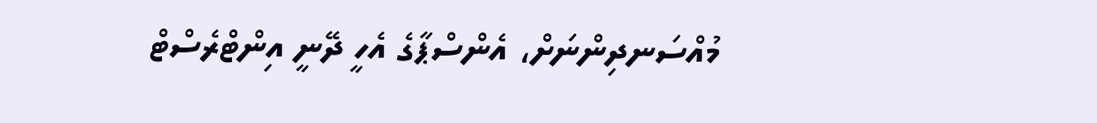މުއްސަނދިންނަށް، އެންސްޕާގެ އެހީ ދޭނީ އިންޓްރެސްޓް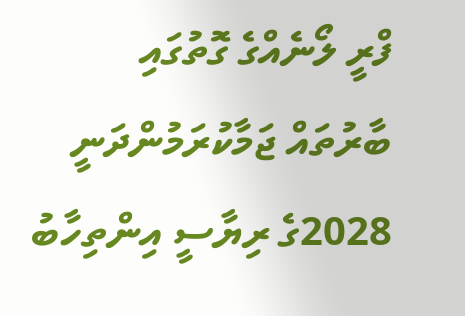ފްރީ ލޯނެއްގެ ގޮތުގައި
ބާރުތައް ޖަމާކުރަމުންދަނީ 2028ގެ ރިޔާސީ އިންތިހާބު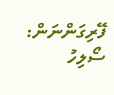ފޭރިގަންނަން: ސޯލިހު